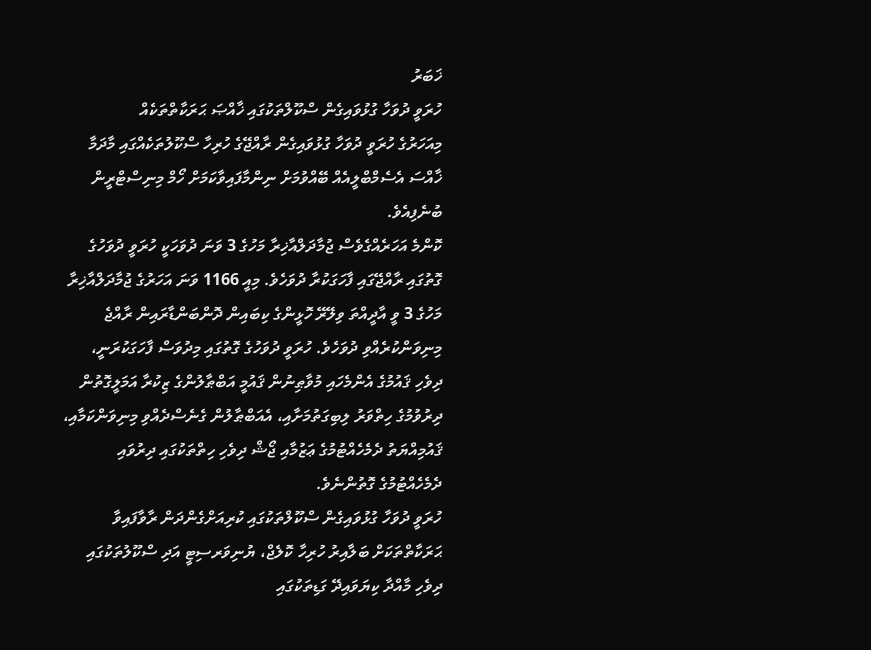ޚަބަރު
ހުރަވީ ދުވަހާ ގުޅުވައިގެން ސްކޫލްތަކުގައި ޚާއްޞަ ޙަރަކާތްތަކެއް
މިއަހަރުގެ ހުރަވީ ދުވަހާ ގުޅުވައިގެން ރާއްޖޭގެ ހުރިހާ ސްކޫލުތަކެއްގައި މާދަމާ ޚާއްސަ އެސެމްބްލީއެއް ބޭއްވުމަށް ނިންމާފައިވާކަމަށް ހޯމް މިނިސްޓްރީން ބުނެފިއެވެ.
ކޮންމެ އަހަރެއްގެވެސް ޖުމާދަލްއާޚިރާ މަހުގެ 3 ވަނަ ދުވަހަކީ ހުރަވީ ދުވަހުގެ ގޮތުގައި ރާއްޖޭގައި ފާހަގަކުރާ ދުވަހެވެ. މިއީ 1166 ވަނަ އަހަރުގެ ޖުމާދަލްއާޚިރާ މަހުގެ 3 ވީ އާދީއްތަ ވިލޭރޭ ހޮޅީންގެ ކިބައިން ދޮންބަންޑާރައިން ރާއްޖެ މިނިވަންކުރެއްވި ދުވަހެވެ. ހުރަވީ ދުވަހުގެ ގޮތުގައި މިދުވަސް ފާހަގަކުރަނީ، ދިވެހި ޤައުމުގެ އެންމެހައި މުވާޠިނުން ޤައުމީ އަބްޠާލުންގެ ޒިކުރާ އަމަލީގޮތުން ދިރުވުމުގެ ހިތްވަރު ލިބިގަތުމަށާއި، އެއަބްޠާލުން ގެނެސްދެއްވި މިނިވަންކަމާއި، ޤައުމިއްޔަތު ދެމެހެއްޓުމުގެ ޢަޒުމާއި ޖޯޝް ދިވެހި ހިތްތަކުގައި ދިރުވައި ދެމެހެއްޓުމުގެ ގޮތުންނެވެ.
ހުރަވީ ދުވަހާ ގުޅުވައިގެން ސްކޫލްތަކުގައި ކުރިއަށްގެންދަން ރާވާފައިވާ ޙަރަކާތްތަކަށް ބަލާއިރު ހުރިހާ ކޮލެޖް، ޔުނިވަރސިޓީ އަދި ސްކޫލުތަކުގައި ދިވެހި މާއްދާ ކިޔަވައިދޭ ގަޑިތަކުގައި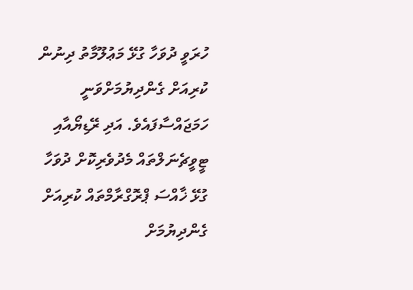ހުރަވީ ދުވަހާ ގުޅޭ މަޢުލޫމާތު ދިނުން ކުރިއަށް ގެންދިޔުމަށްވަނީ ހަމަޖައްސާފައެވެ. އަދި ރޭޑިޔޯއާއި ޓީވީޗެނަލްތައް މެދުވެރިކޮށް ދުވަހާ ގުޅޭ ޚާއްސަ ޕްރޮގްރާމްތައް ކުރިއަށް ގެންދިޔުމަށް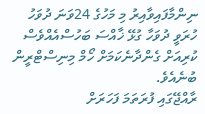ނިންމާފައިވާއިރު މި މަހުގެ 24ވަނަ ދުވަހު ހުރަވީ ދުވަހާ ގުޅޭ ޚާއްސަ ބަހުސްއެއްވެސް ކުރިއަށް ގެންދާނެކަމަށް ހޯމް މިނިސްޓްރީން ބުނެއެވެ.
ރާއްޖޭގައި ފުރަތަމަ ފަހަރަށް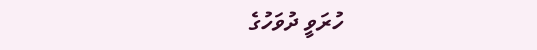ހުރަވީ ދުވަހުގެ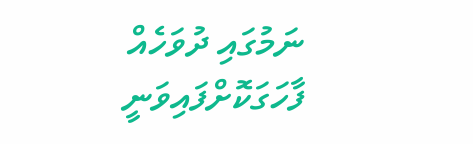ނަމުގައި ދުވަހެއް ފާހަގަކޮށްފައިވަނީ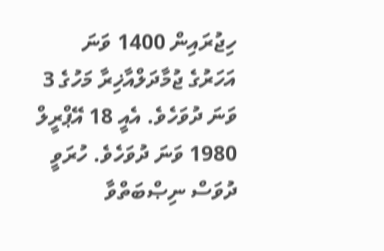ހިޖުރައިން 1400 ވަނަ އަހަރުގެ ޖުމާދަލްއާޚިރާ މަހުގެ 3 ވަނަ ދުވަހެވެ. އެއީ 18 އޭޕްރީލް 1980 ވަނަ ދުވަހެވެ. ހުރަވީ ދުވަސް ނިޞްބަތްވާ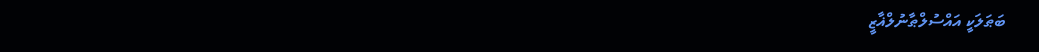ބަޠަލަކީ އައްސުލްޠާނުލްޣާޒީ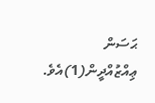ޙަސަން ޢިއްޒުއްދީން(1)އެވެ.